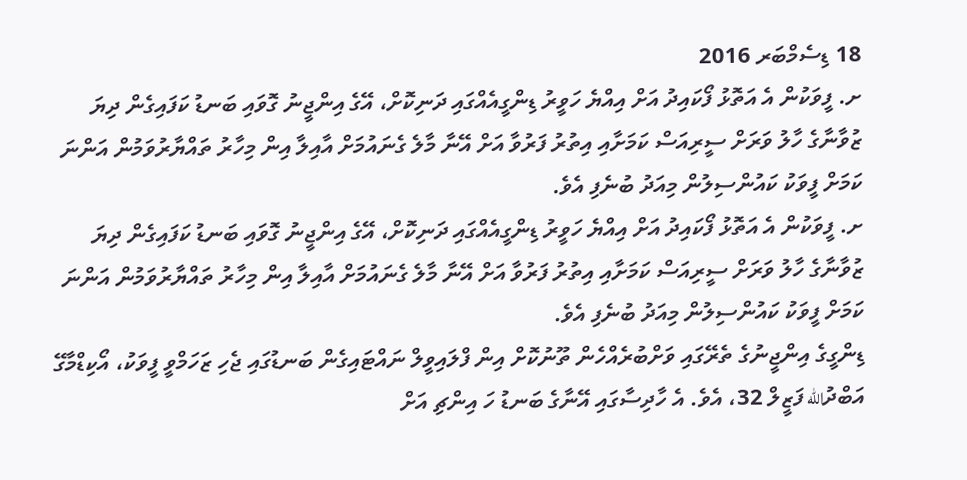18 ޑިސެމްބަރ 2016
ށ. ފީވަކުން އެ އަތޮޅު ފޯކައިދު އަށް އިއްޔެ ހަވީރު ޑިންގީއެއްގައި ދަނިކޮށް، އޭގެ އިންޖީނު ގޮވައި ބަނޑު ކަފައިގެން ދިޔަ ޒުވާނާގެ ހާލު ވަރަށް ސީރިއަސް ކަމަށާއި އިތުރު ފަރުވާ އަށް އޭނާ މާލެ ގެނައުމަށް އާއިލާ އިން މިހާރު ތައްޔާރުވަމުން އަންނަ ކަމަށް ފީވަކު ކައުންސިލުން މިއަދު ބުނެފި އެވެ.
ށ. ފީވަކުން އެ އަތޮޅު ފޯކައިދު އަށް އިއްޔެ ހަވީރު ޑިންގީއެއްގައި ދަނިކޮށް، އޭގެ އިންޖީނު ގޮވައި ބަނޑު ކަފައިގެން ދިޔަ ޒުވާނާގެ ހާލު ވަރަށް ސީރިއަސް ކަމަށާއި އިތުރު ފަރުވާ އަށް އޭނާ މާލެ ގެނައުމަށް އާއިލާ އިން މިހާރު ތައްޔާރުވަމުން އަންނަ ކަމަށް ފީވަކު ކައުންސިލުން މިއަދު ބުނެފި އެވެ.
ޑިންގީގެ އިންޖީނުގެ ތެރޭގައި ވަށްބުރެއްހެން ތޫނުކޮށް އިން ފްލައިވީލް ނައްޓައިގެން ބަނޑުގައި ޖެހި ޒަހަމްވީ ފީވަކު، އޯކިޑްމާގޭ އަބްދުالله ފަޒީލް 32، އެވެ. އެ ހާދިސާގައި އޭނާގެ ބަނޑު ހަ އިންޗި އަށް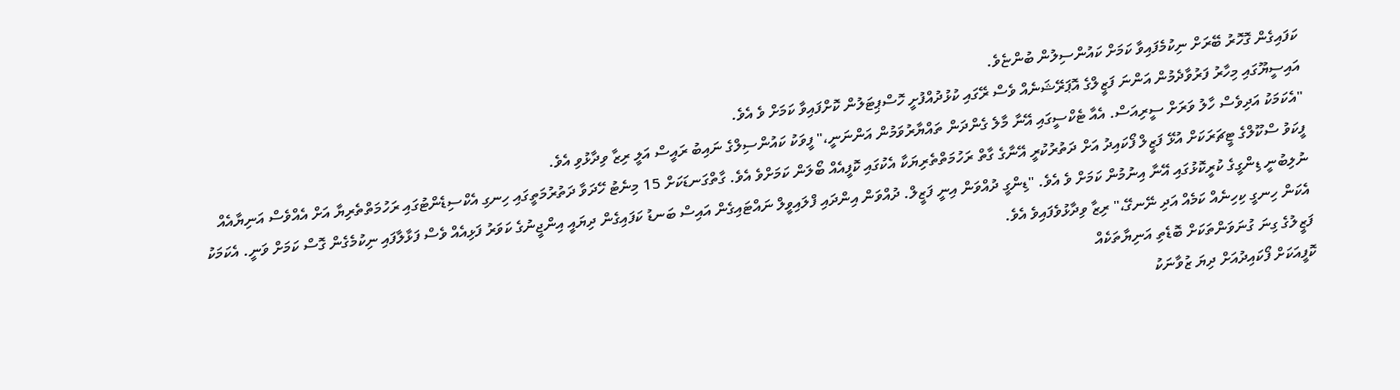ކަފައިގެން ގޮހޮރު ބޭރަށް ނިކުމެފައިވާ ކަމަށް ކައުންސިލުން ބުންޏެވެ.
އައިސީޔޫގައި މިހާރު ފަރުވާދެމުން އަންނަ ފަޒީލްގެ އޮޕަރޭޝަނެއް ވެސް ރޭގައި ކުޅުދުއްފުށީ ހޮސްޕިޓަލުން ކޮށްފައިވާ ކަމަށް ވެ އެވެ.
"އެކަމަކު އަދިވެސް ހާލު ވަރަށް ސީރިއަސް. އެއާ ޓެކްސީގައި އޭނާ މާލެ ގެންދަން ތައްޔާރުވަމުން އަންނަނީ،" ފީވަކު ކައުންސިލްގެ ނައިބު ރައީސް އަލީ ރިޒާ ވިދާޅުވި އެވެ.
ފީކަވު ސްކޫލްގެ ޓީޗަރަކަށް އުޅޭ ފަޒީލް ފޯކައިދު އަށް ދަތުރުކުރީ އޭނާގެ ގާތް ރަހުމަތްތެރިޔަކާ އެކުގައި ކޮފީއެއް ބޯލަން ކަމަށްވެ އެވެ. ގާތްގަނޑަކަށް 15 މިނެޓު ހޭދަވާ ދަތުރުމަތީގައި ހިނގި އެކްސިޑެންޓުގައި ރަހުމަތްތެރިޔާ އަށް އެއްވެސް އަނިޔާއެއް ނުލިބުނީ ޑިންގީގެ ކުރީކޮޅުގައި އޭނާ އިނުމުން ކަމަށް ވެ އެވެ. "ޑިންގީ ދުއްވަން އިނީ ފަޒީލް. ދުއްވަން އިންދައި ފްލައިވީލް ނައްޓައިގެން އައިސް ބަނޑު ކަފައިގެން ދިޔައީ އިންޖީނުގެ ކަވަރު ފަޅިއެއް ވެސް ފަޅާލާފައި ނިކުމެގެން ގޮސް ކަމަށް ވަނީ. އެކަމަކު އެކަން ހިނގީ ކިހިނެއް ކަމެއް އަދި ނޭނގޭ،" ރިޒާ ވިދާޅުވެފައިވެ އެވެ.
ފަޒީލުގެ ގިނަ ގުނަވަންތަކަށް ބޮޑެތި އަނިޔާތަކެއް
ކޮފީއަކަށް ފޯކައިދުއަށް ދިޔަ ޒުވާނަކު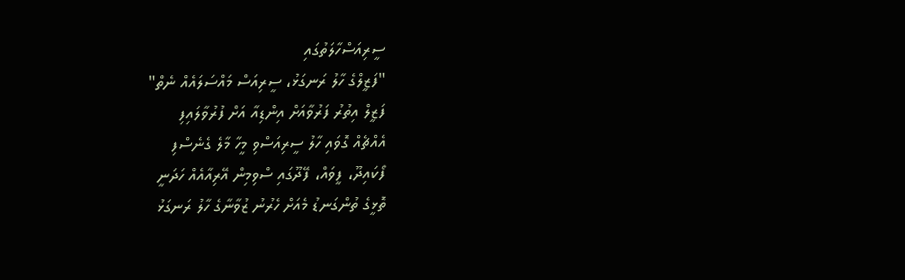ސީރިއަސްހާލަތުގައި
"ފަޒީލްގެ ހާލު ރަނގަޅު، ސީރިއަސް މައްސަލައެއް ނެތް"
ފަޒީލް އިތުރު ފަރުވާއަށް އިންޑިއާ އަށް ފުރުވާލައިފި
އެއްޗެއް ގޮވައި ހާލު ސީރިއަސްވި މީހާ މާލެ ގެނެސްފި
ފޯކައިދޫ، ފީވައް، ފޭދޫގައި ސްވިމިން އޭރިއާއެއް ހަދަނީ
ތޮޅީގެ ތުންގަނޑު މެއަށް ހެރުނު ޒުވާނާގެ ހާލު ރަނގަޅު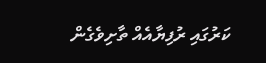ކަރުގައި ރުފިޔާއެއް ތާށިވެގެން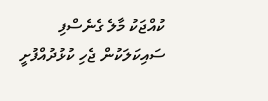ކުއްޖަކު މާލެ ގެނެސްފި
ސައިކަލަކުން ޖެހި ކުޅުދުއްފުށީ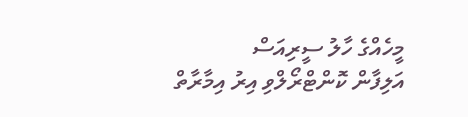މީހެއްގެ ހާލު ސީރިއަސް
އަލިފާން ކޮންޓްރޯލްވި އިރު އިމާރާތް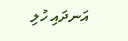އަނދައި ހުލި